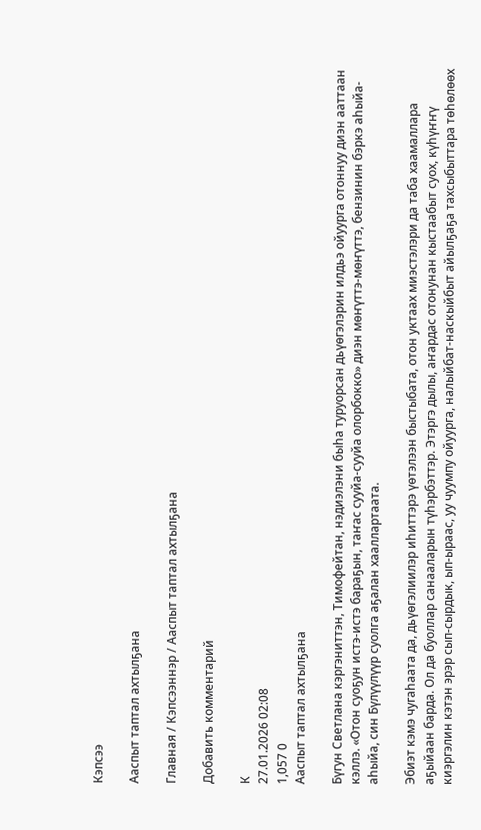Кэпсээ

Ааспыт таптал ахтылҕана

Главная / Кэпсээннэр / Ааспыт таптал ахтылҕана

Добавить комментарий

К
27.01.2026 02:08
1,057 0
Ааспыт таптал ахтылҕана

Бүгун Светлана кэргэниттэн, Тимофейтан, нэдиэлэни быһа туруорсан дьүөгэлэрин илдьэ ойуурга отоннуу диэн ааттаан кэллэ. «Отон суоҕун истэ-истэ бараҕын, таҥас сууйа-сууйа олорбокко» диэн мөҥүттэ-мөҥүттэ, бензинин бэркэ аһыйа-аһыйа, син Бүлүүлүүр суолга аҕалан хааллартаата.

Эбиэт кэмэ чугаһаата да, дьүөгэлиилэр иһиттэрэ үөтэлээн быстыбата, отон уктаах миэстэлэри да таба хаамаллара аҕыйаан барда. Ол да буоллар санааларын түһэрбэттэр. Этэргэ дылы, аҥардас отонунан кыстаабыт суох, күһүҥҥү киэргэлин кэтэн эрэр сып-сырдык, ып-ыраас, уу чуумпу ойуурга, налыйбат-наскыйбыт айылҕаҕа тахсыбыттара төһөлөөх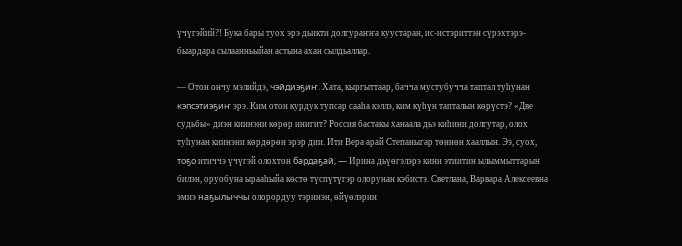үчүгэйий?! Бука бары туох эрэ дьикти долгураҥҥа куустаран, ис-истэриттэн сүрэхтэрэ-быардара сылаанньыйан астына ахан сылдьаллар.

— Отон ончу мэлийдэ, чэйдиэҕиҥ. Хата, кыргыттаар, бачча мустубучча таптал туһунан кэпсэтиэҕиҥ эрэ. Ким отон курдук тупсар сааһа кэллэ, ким күһүн тапталын көрүстэ? «Две судьбы» диэн киинэни көрөр инигит? Россия бастакы ханаала дьэ киһини долгутар, олох туһунан киинэни көрдөрөн эрэр дии. Ити Вера арай Степаныгар төннөн хааллын. Ээ, суох, тоҕо итиччэ үчүгэй олохтон бардаҕай, — Ирина дьүөгэлэрэ кини этиитин ылыммыттарын билэн, оруобуна ырааһыйа көстө түспүтүгэр олорунан кэбистэ. Светлана, Варвара Алексеевна эмиэ наҕылыччы олорордуу тэринэн, өйүөлэрин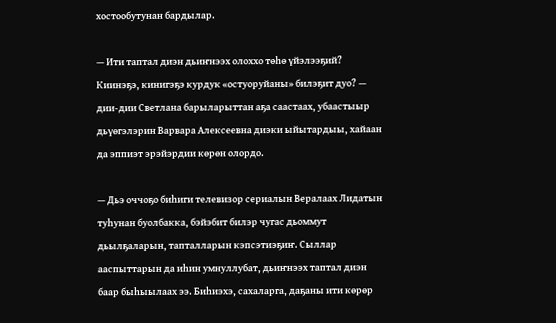хостообутунан бардылар.

— Ити таптал диэн дьиҥнээх олоххо төһө үйэлээҕий? Киинэҕэ, кинигэҕэ курдук «остуоруйаны» билэҕит дуо? — дии-дии Светлана барыларыттан аҕа саастаах, убаастыыр дьүөгэлэрин Варвара Алексеевна диэки ыйытардыы, хайаан да эппиэт эрэйэрдии көрөн олордо.

— Дьэ оччоҕо биһиги телевизор сериалын Вералаах Лидатын туһунан буолбакка, бэйэбит билэр чугас дьоммут дьылҕаларын, тапталларын кэпсэтиэҕиҥ. Сыллар ааспыттарын да иһин умнуллубат, дьиҥнээх таптал диэн баар быһыылаах ээ. Биһиэхэ, сахаларга, даҕаны ити көрөр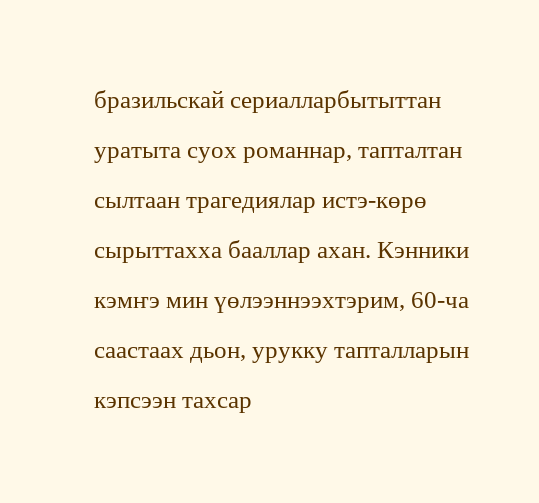бразильскай сериалларбытыттан уратыта суох романнар, тапталтан сылтаан трагедиялар истэ-көрө сырыттахха бааллар ахан. Кэнники кэмҥэ мин үөлээннээхтэрим, 60-ча саастаах дьон, урукку тапталларын кэпсээн тахсар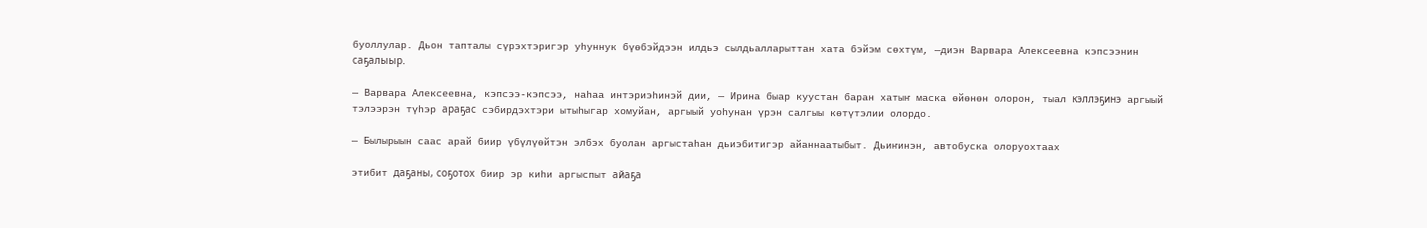буоллулар. Дьон тапталы сүрэхтэригэр уһуннук бүөбэйдээн илдьэ сылдьалларыттан хата бэйэм сөхтүм, —диэн Варвара Алексеевна кэпсээнин саҕалыыр.

— Варвара Алексеевна, кэпсээ-кэпсээ, наһаа интэриэһинэй дии, — Ирина быар куустан баран хатыҥ маска өйөнөн олорон, тыал кэллэҕинэ аргыый тэлээрэн түһэр араҕас сэбирдэхтэри ытыһыгар хомуйан, аргыый уоһунан үрэн салгыы көтүтэлии олордо.

— Былырыын саас арай биир үбүлүөйтэн элбэх буолан аргыстаһан дьиэбитигэр айаннаатыбыт. Дьиҥинэн, автобуска олоруохтаах

этибит даҕаны, соҕотох биир эр киһи аргыспыт айаҕа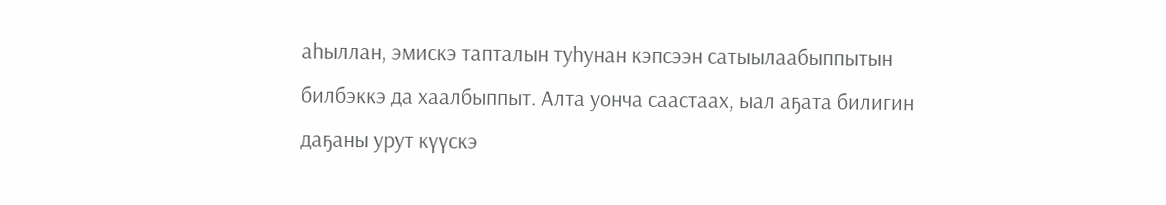аһыллан, эмискэ тапталын туһунан кэпсээн сатыылаабыппытын билбэккэ да хаалбыппыт. Алта уонча саастаах, ыал аҕата билигин даҕаны урут күүскэ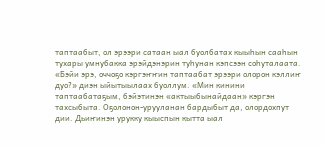таптаабыт, ол эрээри сатаан ыал буолбатах кыыһын сааһын тухары умнубакка эрэйдэнэрин туһунан кэпсээн соһуталаата. «Бэйи эрэ, оччоҕо кэргэҥҥин таптаабат эрээри олорон кэллиҥ дуо?» диэн ыйытыылаах буоллум. «Мин кинини таптаабатаҕым, бэйэтинэн «актыыбынайдаан» кэргэн тахсыбыта. Оҕолонон-урууланан бардыбыт да, олордохпут дии. Дьиҥинэн урукку кыыспын кытта ыал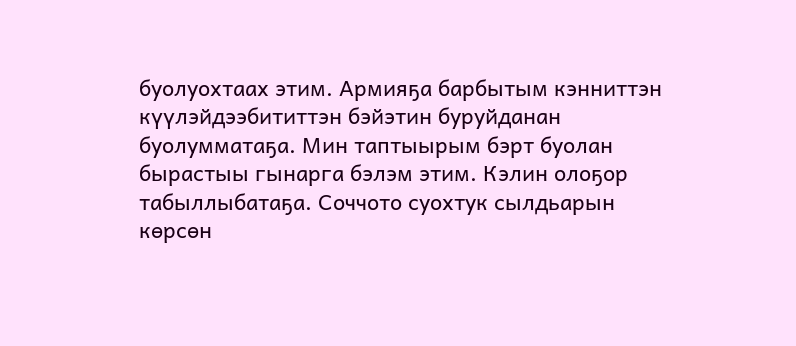буолуохтаах этим. Армияҕа барбытым кэнниттэн күүлэйдээбититтэн бэйэтин буруйданан буолумматаҕа. Мин таптыырым бэрт буолан бырастыы гынарга бэлэм этим. Кэлин олоҕор табыллыбатаҕа. Соччото суохтук сылдьарын көрсөн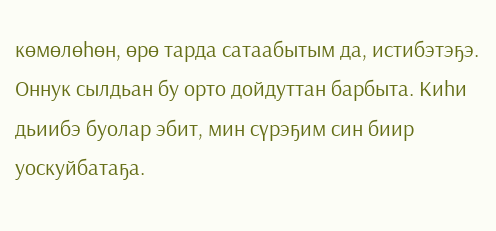көмөлөһөн, өрө тарда сатаабытым да, истибэтэҕэ. Оннук сылдьан бу орто дойдуттан барбыта. Киһи дьиибэ буолар эбит, мин сүрэҕим син биир уоскуйбатаҕа.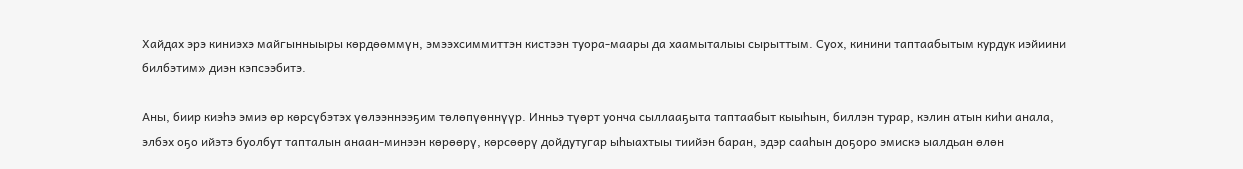Хайдах эрэ киниэхэ майгынныыры көрдөөммүн, эмээхсиммиттэн кистээн туора-маары да хаамыталыы сырыттым. Суох, кинини таптаабытым курдук иэйиини билбэтим» диэн кэпсээбитэ.

Аны, биир киэһэ эмиэ өр көрсүбэтэх үөлээннээҕим төлөпүөннүүр. Инньэ түөрт уонча сыллааҕыта таптаабыт кыыһын, биллэн турар, кэлин атын киһи анала, элбэх оҕо ийэтэ буолбут тапталын анаан-минээн көрөөрү, көрсөөрү дойдутугар ыһыахтыы тиийэн баран, эдэр сааһын доҕоро эмискэ ыалдьан өлөн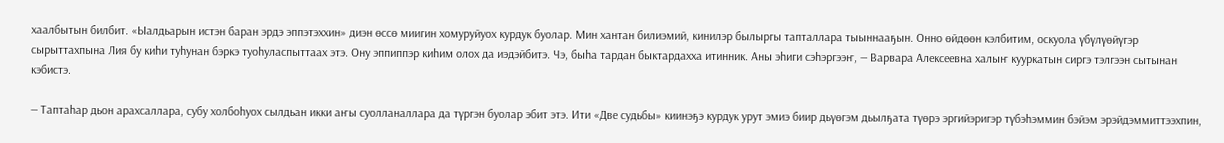хаалбытын билбит. «Ыалдьарын истэн баран эрдэ эппэтэххин» диэн өссө миигин хомуруйуох курдук буолар. Мин хантан билиэмий, кинилэр былыргы тапталлара тыыннааҕын. Онно өйдөөн кэлбитим, оскуола үбүлүөйүгэр сырыттахпына Лия бу киһи туһунан бэркэ туоһуласпыттаах этэ. Ону эппиппэр киһим олох да иэдэйбитэ. Чэ, быһа тардан быктардахха итинник. Аны эһиги сэһэргээҥ, — Варвара Алексеевна халыҥ кууркатын сиргэ тэлгээн сытынан кэбистэ.

— Таптаһар дьон арахсаллара, субу холбоһуох сылдьан икки аҥы суолланаллара да түргэн буолар эбит этэ. Ити «Две судьбы» киинэҕэ курдук урут эмиэ биир дьүөгэм дьылҕата түөрэ эргийэригэр түбэһэммин бэйэм эрэйдэммиттээхпин,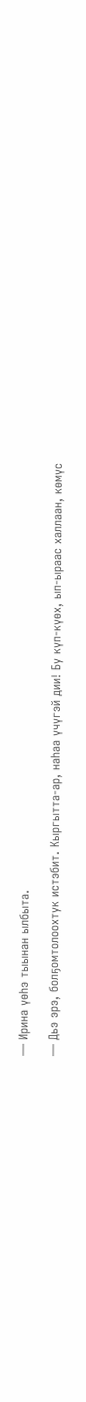— Ирина үөһэ тыынан ылбыта.

— Дьэ эрэ, болҕомтолоохтук истэбит. Кыргытта-ар, наһаа үчүгэй дии! Бу күп-күөх, ып-ыраас халлаан, көмүс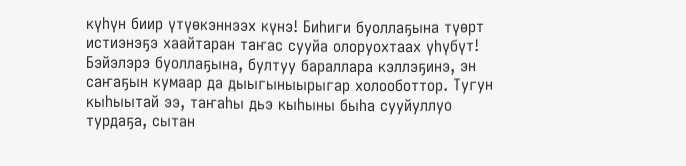күһүн биир үтүөкэннээх күнэ! Биһиги буоллаҕына түөрт истиэнэҕэ хаайтаран таҥас сууйа олоруохтаах үһүбүт! Бэйэлэрэ буоллаҕына, бултуу бараллара кэллэҕинэ, эн саҥаҕын кумаар да дыыгыныырыгар холооботтор. Тугун кыһыытай ээ, таҥаһы дьэ кыһыны быһа сууйуллуо турдаҕа, сытан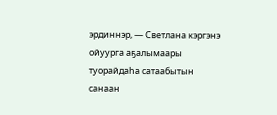эрдиннэр, — Светлана кэргэнэ ойуурга аҕалымаары туорайдаһа сатаабытын санаан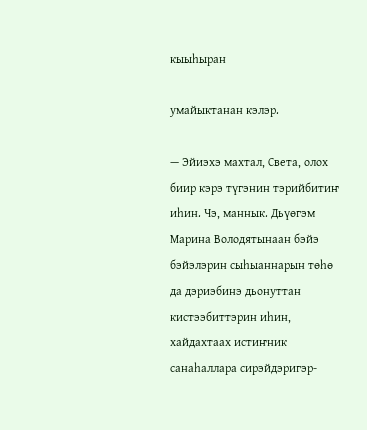кыыһыран

умайыктанан кэлэр.

— Эйиэхэ махтал, Света, олох биир кэрэ түгэнин тэрийбитиҥ иһин. Чэ, маннык. Дьүөгэм Марина Володятынаан бэйэ бэйэлэрин сыһыаннарын төһө да дэриэбинэ дьонуттан кистээбиттэрин иһин, хайдахтаах истиҥник санаһаллара сирэйдэригэр-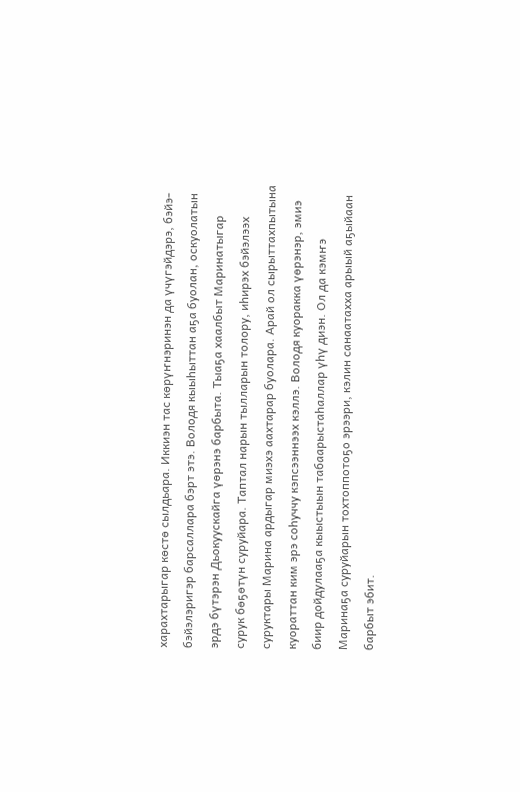харахтарыгар көстө сылдьара. Иккиэн тас көрүҥнэринэн да үчүгэйдэрэ, бэйэ-бэйэлэригэр барсаллара бэрт этэ. Володя кыыһыттан аҕа буолан, оскуолатын эрдэ бүтэрэн Дьокуускайга үөрэнэ барбыта. Тыаҕа хаалбыт Маринатыгар сурук бөҕөтүн суруйара. Таптал нарын тылларын толору, иһирэх бэйэлээх суруктары Марина ардыгар миэхэ аахтарар буолара. Арай ол сырыттахпытына куораттан ким эрэ соһуччу кэпсээннээх кэллэ. Володя куоракка үөрэнэр, эмиэ биир дойдулааҕа кыыстыын табаарыстаһаллар үһү диэн. Ол да кэмҥэ Маринаҕа суруйарын тохтоппотоҕо эрээри, кэлин санаатахха арыый аҕыйаан барбыт эбит.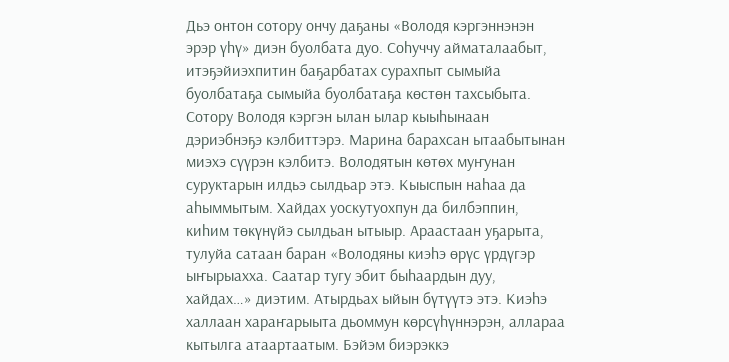Дьэ онтон сотору ончу даҕаны «Володя кэргэннэнэн эрэр үһү» диэн буолбата дуо. Соһуччу айматалаабыт, итэҕэйиэхпитин баҕарбатах сурахпыт сымыйа буолбатаҕа сымыйа буолбатаҕа көстөн тахсыбыта. Сотору Володя кэргэн ылан ылар кыыһынаан дэриэбнэҕэ кэлбиттэрэ. Марина барахсан ытаабытынан миэхэ сүүрэн кэлбитэ. Володятын көтөх муҥунан суруктарын илдьэ сылдьар этэ. Кыыспын наһаа да аһыммытым. Хайдах уоскутуохпун да билбэппин, киһим төкүнүйэ сылдьан ытыыр. Араастаан уҕарыта, тулуйа сатаан баран «Володяны киэһэ өрүс үрдүгэр ыҥырыахха. Саатар тугу эбит быһаардын дуу, хайдах…» диэтим. Атырдьах ыйын бүтүүтэ этэ. Киэһэ халлаан хараҥарыыта дьоммун көрсүһүннэрэн, аллараа кытылга атаартаатым. Бэйэм биэрэккэ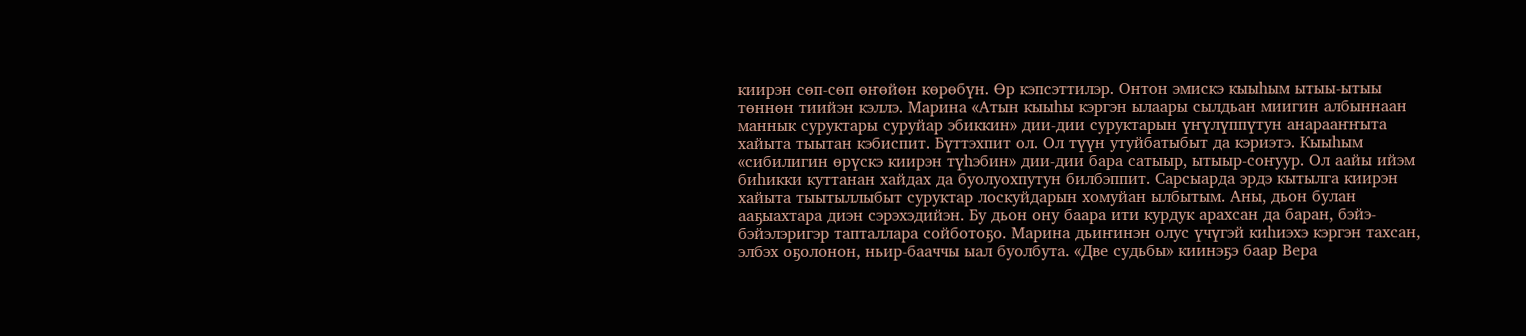киирэн сөп-сөп өҥөйөн көрөбүн. Өр кэпсэттилэр. Онтон эмискэ кыыһым ытыы-ытыы төннөн тиийэн кэллэ. Марина «Атын кыыһы кэргэн ылаары сылдьан миигин албыннаан маннык суруктары суруйар эбиккин» дии-дии суруктарын үҥүлүппүтун анарааҥҥыта хайыта тыытан кэбиспит. Бүттэхпит ол. Ол түүн утуйбатыбыт да кэриэтэ. Кыыһым «сибилигин өрүскэ киирэн түһэбин» дии-дии бара сатыыр, ытыыр-соҥуур. Ол аайы ийэм биһикки куттанан хайдах да буолуохпутун билбэппит. Сарсыарда эрдэ кытылга киирэн хайыта тыытыллыбыт суруктар лоскуйдарын хомуйан ылбытым. Аны, дьон булан ааҕыахтара диэн сэрэхэдийэн. Бу дьон ону баара ити курдук арахсан да баран, бэйэ-бэйэлэригэр тапталлара сойботоҕо. Марина дьиҥинэн олус үчүгэй киһиэхэ кэргэн тахсан, элбэх оҕолонон, ньир-бааччы ыал буолбута. «Две судьбы» киинэҕэ баар Вера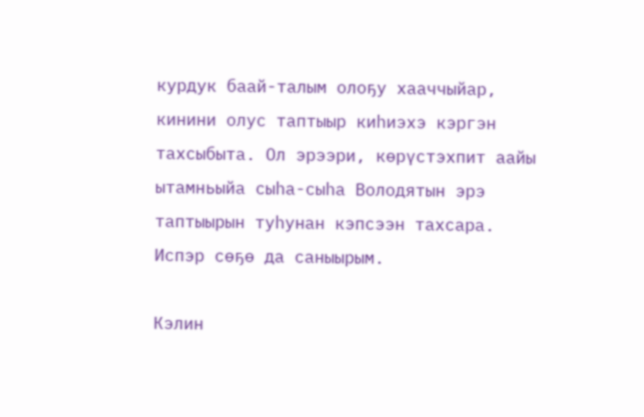курдук баай-талым олоҕу хааччыйар, кинини олус таптыыр киһиэхэ кэргэн тахсыбыта. Ол эрээри, көрүстэхпит аайы ытамньыйа сыһа-сыһа Володятын эрэ таптыырын туһунан кэпсээн тахсара. Испэр сөҕө да саныырым.

Кэлин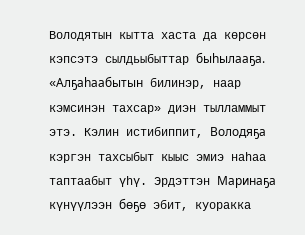Володятын кытта хаста да көрсөн кэпсэтэ сылдьыбыттар быһылааҕа. «Алҕаһаабытын билинэр, наар кэмсинэн тахсар» диэн тылламмыт этэ. Кэлин истибиппит, Володяҕа кэргэн тахсыбыт кыыс эмиэ наһаа таптаабыт үһү. Эрдэттэн Маринаҕа күнүүлээн бөҕө эбит, куоракка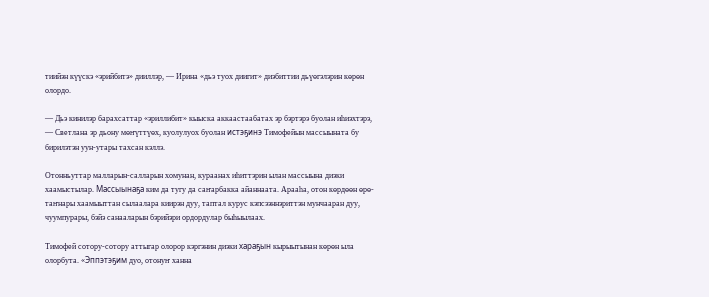тиийэн күүскэ «эрийбитэ» дииллэр, — Ирина «дьэ туох диигит» диэбиттии дьүөгэлэрин көрөн олордо.

— Дьэ кинилэр барахсаттар «эриллибит» кыыска аккаастаабатах эр бэртэрэ буолан иһиэхтэрэ, — Светлана эр дьону мөҥүттүөх, куолулуох буолан истэҕинэ Тимофейын массыыната бу бирилэтэн уун-утары тахсан кэллэ.

Отонньуттар малларын-салларын хомунан, кураанах иһиттэрин ылан массыына диэки хаамыстылар. Массыынаҕа ким да тугу да саҥарбакка айаннаата. Арааһа, отон көрдөөн өрө-таҥнары хаамыыттан сылаалара киирэн дуу, таптал курус кэпсээннэриттэн мунчааран дуу, чуумпурары, бэйэ санааларын бэрийэри ордордулар быһыылаах.

Тимофей сотору-сотору аттыгар олорор кэргэнин диэки хараҕын кырыытынан көрөн ыла олорбута. «Эппэтэҕим дуо, отонуҥ ханна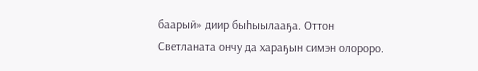баарый» диир быһыылааҕа. Оттон Светланата ончу да хараҕын симэн олороро.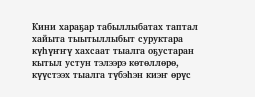Кини хараҕар табыллыбатах таптал хайыта тыытыллыбыт суруктара күһүҥҥү хахсаат тыалга оҕустаран кытыл устун тэлээрэ көтөллөрө, күүстээх тыалга түбэһэн киэҥ өрүс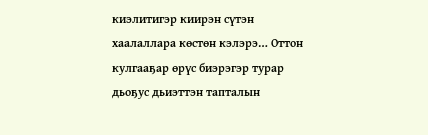киэлитигэр киирэн сүтэн хаалаллара көстөн кэлэрэ… Оттон кулгааҕар өрүс биэрэгэр турар дьоҕус дьиэттэн тапталын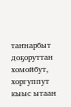таҥнарбыт доҕоруттан хомойбут, хоргуппут кыыс ытаан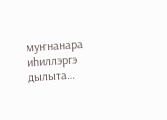муҥнанара иһиллэргэ дылыта…